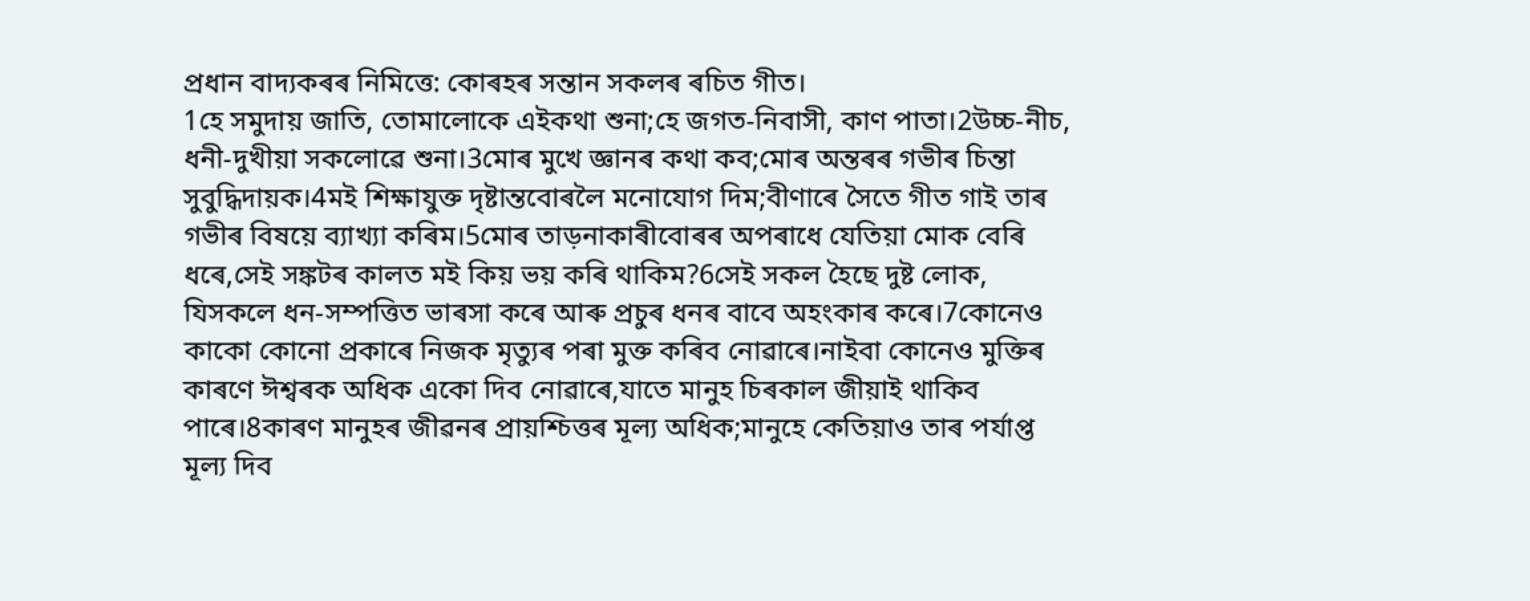প্ৰধান বাদ্যকৰৰ নিমিত্তে: কোৰহৰ সন্তান সকলৰ ৰচিত গীত।
1হে সমুদায় জাতি, তোমালোকে এইকথা শুনা;হে জগত-নিবাসী, কাণ পাতা।2উচ্চ-নীচ, ধনী-দুখীয়া সকলোৱে শুনা।3মোৰ মুখে জ্ঞানৰ কথা কব;মোৰ অন্তৰৰ গভীৰ চিন্তা সুবুদ্ধিদায়ক।4মই শিক্ষাযুক্ত দৃষ্টান্তবোৰলৈ মনোযোগ দিম;বীণাৰে সৈতে গীত গাই তাৰ গভীৰ বিষয়ে ব্যাখ্যা কৰিম।5মোৰ তাড়নাকাৰীবোৰৰ অপৰাধে যেতিয়া মোক বেৰি ধৰে,সেই সঙ্কটৰ কালত মই কিয় ভয় কৰি থাকিম?6সেই সকল হৈছে দুষ্ট লোক, যিসকলে ধন-সম্পত্তিত ভাৰসা কৰে আৰু প্রচুৰ ধনৰ বাবে অহংকাৰ কৰে।7কোনেও কাকো কোনো প্রকাৰে নিজক মৃত্যুৰ পৰা মুক্ত কৰিব নোৱাৰে।নাইবা কোনেও মুক্তিৰ কাৰণে ঈশ্বৰক অধিক একো দিব নোৱাৰে,যাতে মানুহ চিৰকাল জীয়াই থাকিব পাৰে।8কাৰণ মানুহৰ জীৱনৰ প্রায়শ্চিত্তৰ মূল্য অধিক;মানুহে কেতিয়াও তাৰ পর্যাপ্ত মূল্য দিব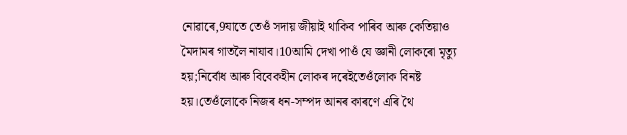নোৱাৰে,9যাতে তেওঁ সদায় জীয়াই থাকিব পাৰিব আৰু কেতিয়াও মৈদামৰ গাতলৈ নাযাব।10আমি দেখা পাওঁ যে জ্ঞানী লোকৰো মৃত্যু হয়;নির্বোধ আৰু বিবেকহীন লোকৰ দৰেইতেওঁলোক বিনষ্ট হয়।তেওঁলোকে নিজৰ ধন-সম্পদ আনৰ কাৰণে এৰি থৈ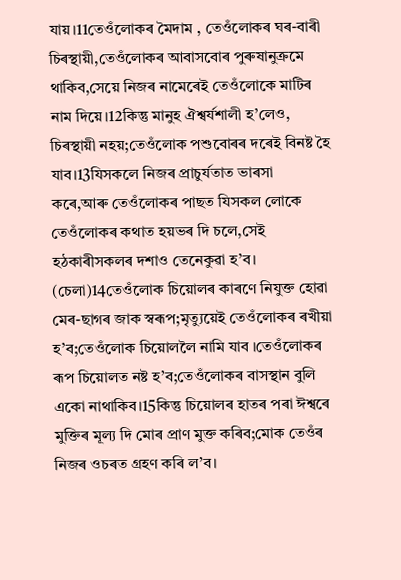যায়।11তেওঁলোকৰ মৈদাম , তেওঁলোকৰ ঘৰ-বাৰী চিৰস্থায়ী,তেওঁলোকৰ আবাসবোৰ পুৰুষানুক্ৰমে থাকিব,সেয়ে নিজৰ নামেৰেই তেওঁলোকে মাটিৰ নাম দিয়ে।12কিন্তু মানুহ ঐশ্বর্যশালী হ’লেও, চিৰস্থায়ী নহয়;তেওঁলোক পশুবোৰৰ দৰেই বিনষ্ট হৈ যাব।13যিসকলে নিজৰ প্রাচুর্যতাত ভাৰসা কৰে,আৰু তেওঁলোকৰ পাছত যিসকল লোকে তেওঁলোকৰ কথাত হয়ভৰ দি চলে,সেই হঠকাৰীসকলৰ দশাও তেনেকুৱা হ’ব। (চেলা)14তেওঁলোক চিয়োলৰ কাৰণে নিযুক্ত হোৱা মেৰ-ছাগৰ জাক স্বৰূপ;মৃত্যুয়েই তেওঁলোকৰ ৰখীয়া হ’ব;তেওঁলোক চিয়োললৈ নামি যাব ।তেওঁলোকৰ ৰূপ চিয়োলত নষ্ট হ’ব;তেওঁলোকৰ বাসস্থান বুলি একো নাথাকিব।15কিন্তু চিয়োলৰ হাতৰ পৰা ঈশ্বৰে মুক্তিৰ মূল্য দি মোৰ প্ৰাণ মুক্ত কৰিব;মোক তেওঁৰ নিজৰ ওচৰত গ্ৰহণ কৰি ল’ব।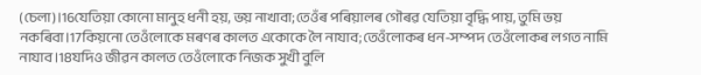(চেলা)।16যেতিয়া কোনো মানুহ ধনী হয়, ভয় নাখাবা;তেওঁৰ পৰিয়ালৰ গৌৰৱ যেতিয়া বৃদ্ধি পায়, তুমি ভয় নকৰিবা।17কিয়নো তেওঁলোকে মৰণৰ কালত একোকে লৈ নাযাব;তেওঁলোকৰ ধন-সম্পদ তেওঁলোকৰ লগত নামি নাযাব।18যদিও জীৱন কালত তেওঁলোকে নিজক সুখী বুলি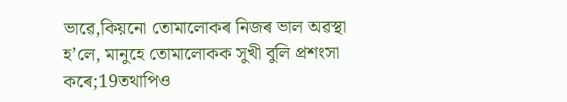ভাৱে,কিয়নো তোমালোকৰ নিজৰ ভাল অৱস্থা হ’লে, মানুহে তোমালোকক সুখী বুলি প্ৰশংসা কৰে;19তথাপিও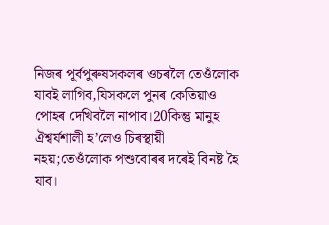নিজৰ পূর্বপুৰুষসকলৰ ওচৰলৈ তেওঁলোক যাবই লাগিব,যিসকলে পুনৰ কেতিয়াও পোহৰ দেখিবলৈ নাপাব।20কিন্তু মানুহ ঐশ্বর্যশালী হ’লেও চিৰস্থায়ী নহয়;তেওঁলোক পশুবোৰৰ দৰেই বিনষ্ট হৈ যাব।